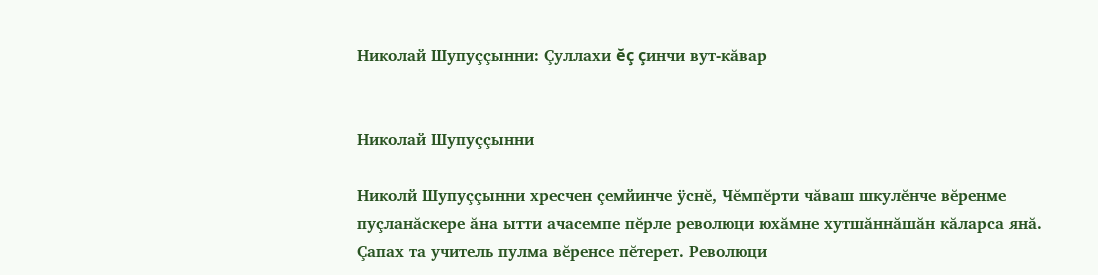Николай Шупуççынни: Çуллахи ĕç çинчи вут-кăвар


Николай Шупуççынни

Николй Шупуççынни хресчен çемйинче ÿснĕ, Чĕмпĕрти чăваш шкулĕнче вĕренме пуçланăскере ăна ытти ачасемпе пĕрле революци юхăмне хутшăннăшăн кăларса янă. Çапах та учитель пулма вĕренсе пĕтерет. Революци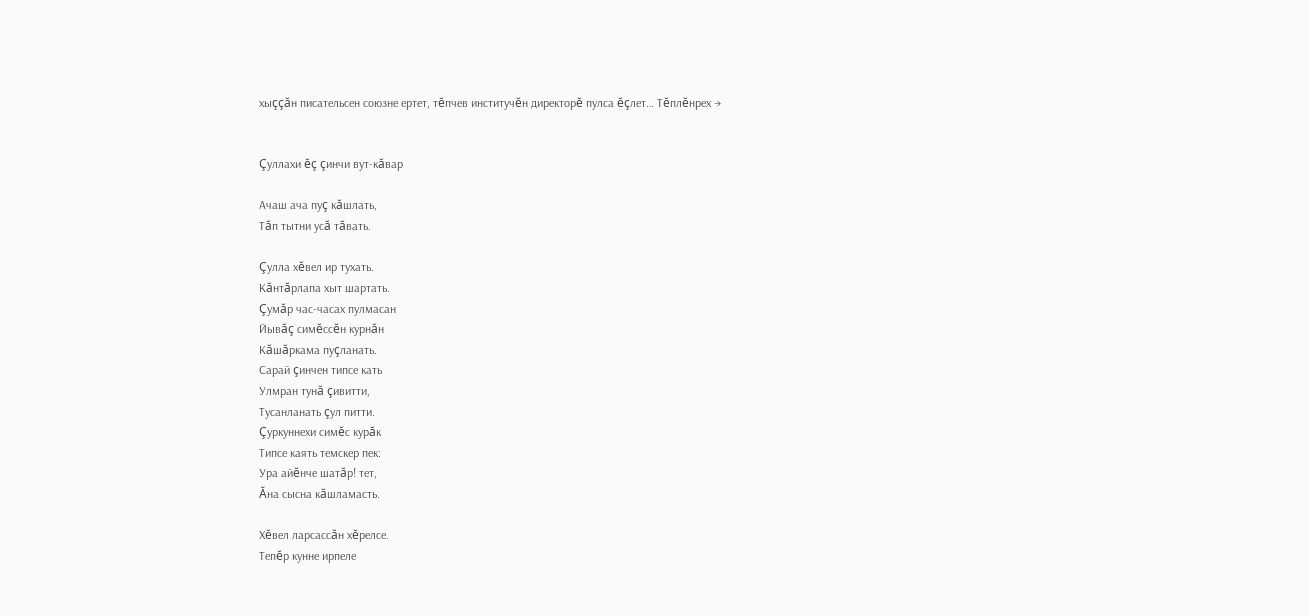хыççăн писательсен союзне ертет, тĕпчев институчĕн директорĕ пулса ĕçлет… Тĕплĕнрех →


Çуллахи ĕç çинчи вут-кăвар

Ачаш ача пуç кăшлать,
Тăп тытни усă тăвать.

Çулла хĕвел ир тухать.
Кăнтăрлапа хыт шартать.
Çумăр час-часах пулмасан
Йывăç симĕссĕн курнăн
Кăшăркама пуçланать.
Сарай çинчен типсе кать
Улмран тунă çивитти,
Тусанланать çул питти.
Çуркуннехи симĕс курăк
Типсе каять темскер пек:
Ура айĕнче шатăр! тет,
Ăна сысна кăшламасть.

Хĕвел ларсассăн хĕрелсе.
Тепĕр кунне ирпеле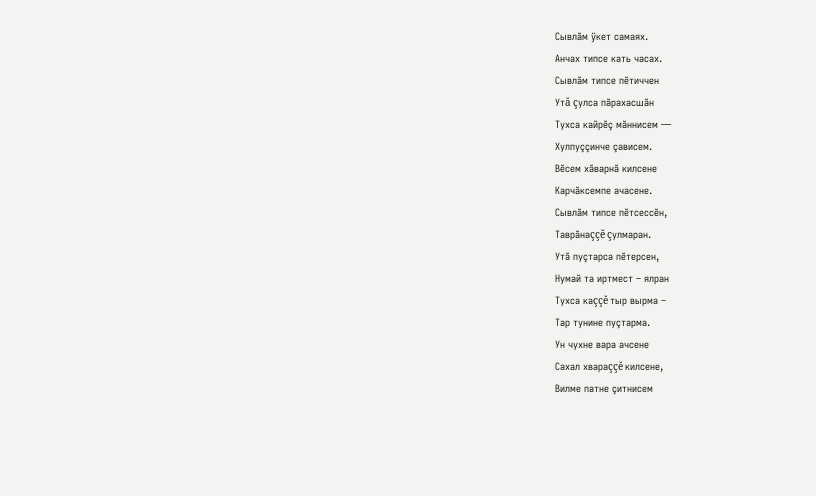Сывлăм ÿкет самаях.
Анчах типсе кать часах.
Сывлăм типсе пĕтиччен
Утă çулса пăрахасшăн
Тухса кайрĕç мăннисем —
Хулпуççинче çависем.
Вĕсем хăварнă килсене
Карчăксемпе ачасене.
Сывлăм типсе пĕтсессĕн,
Таврăнаççĕ çулмаран.
Утă пуçтарса пĕтерсен,
Нумай та иртмест – ялран
Тухса каççĕ тыр вырма –
Тар тунине пуçтарма.
Ун чухне вара ачсене
Сахал хвараççĕ килсене,
Вилме патне çитнисем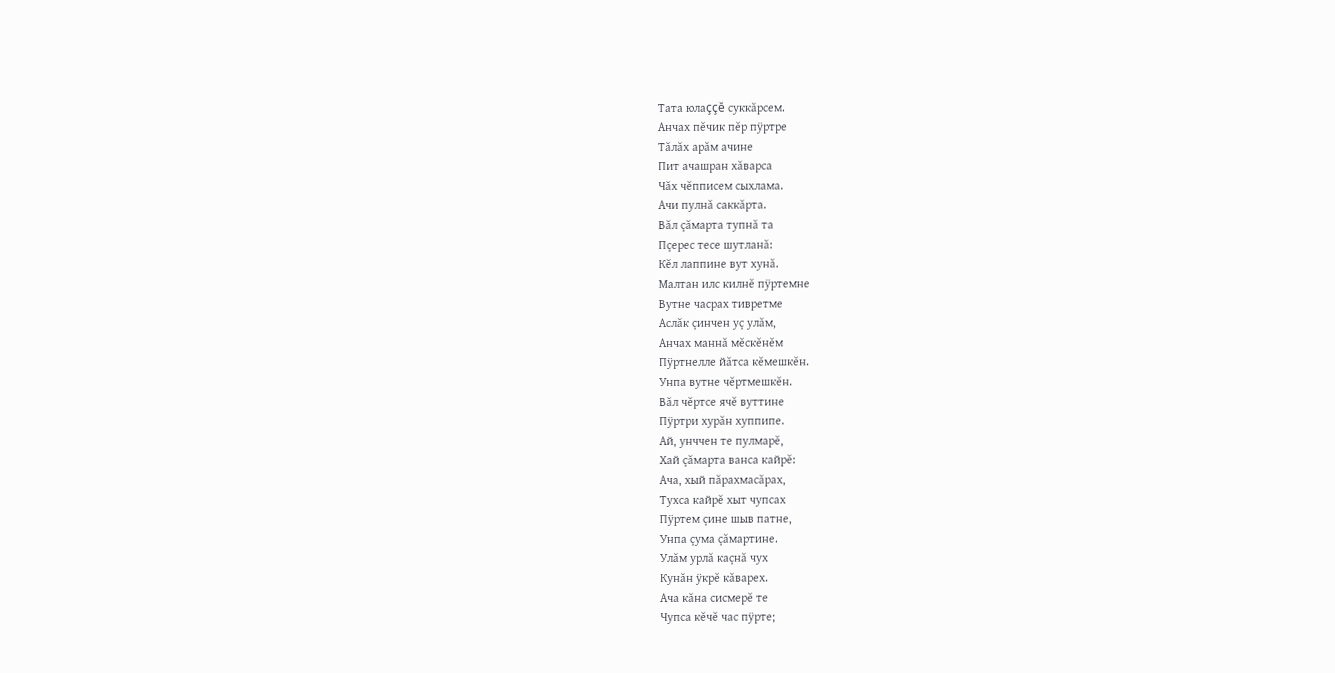Тата юлаççĕ суккăрсем.
Анчах пĕчик пĕр пÿртре
Тăлăх арăм ачине
Пит ачашран хăварса
Чăх чĕпписем сыхлама.
Ачи пулнă саккăрта.
Вăл çăмарта тупнă та
Пçерес тесе шутланă:
Кĕл лаппине вут хунă.
Малтан илс килнĕ пÿртемне
Вутне часрах тивретме
Аслăк çинчен уç улăм,
Анчах маннă мĕскĕнĕм
Пÿртнелле йăтса кĕмешкĕн.
Унпа вутне чĕртмешкĕн.
Вăл чĕртсе ячĕ вуттине
Пÿртри хурăн хуппипе.
Ай, унччен те пулмарĕ,
Хай çăмарта ванса кайрĕ:
Ача, хый пăрахмасăрах,
Тухса кайрĕ хыт чупсах
Пÿртем çине шыв патне,
Унпа çума çăмартине.
Улăм урлă каçнă чух
Кунăн ÿкрĕ кăварех.
Ача кăна сисмерĕ те
Чупса кĕчĕ час пÿрте;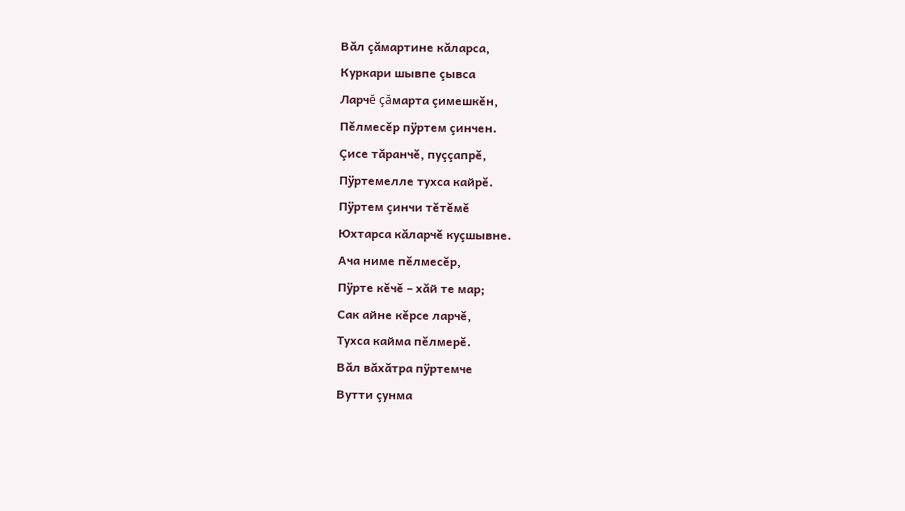Вăл çăмартине кăларса,
Куркари шывпе çывса
Ларчĕ çăмарта çимешкĕн,
Пĕлмесĕр пÿртем çинчен.
Çисе тăранчĕ, пуççапрĕ,
Пÿртемелле тухса кайрĕ.
Пÿртем çинчи тĕтĕмĕ
Юхтарса кăларчĕ куçшывне.
Ача ниме пĕлмесĕр,
Пÿрте кĕчĕ – хăй те мар;
Сак айне кĕрсе ларчĕ,
Тухса кайма пĕлмерĕ.
Вăл вăхăтра пÿртемче
Вутти çунма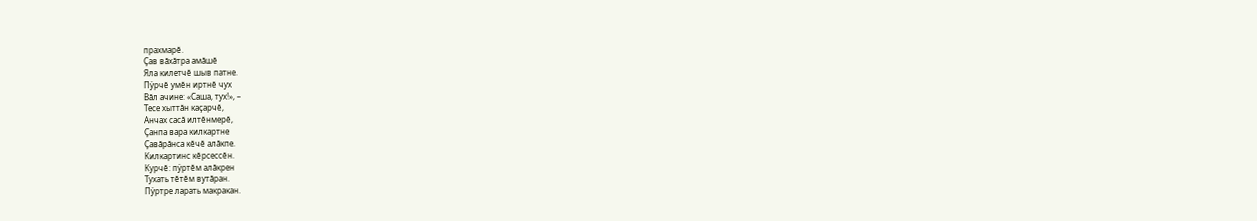прахмарĕ.
Çав вăхăтра амăшĕ
Яла килетчĕ шыв патне.
Пÿрчĕ умĕн иртнĕ чух
Вăл ачине: «Саша, тух!», –
Тесе хыттăн каçарчĕ,
Анчах сасă илтĕнмерĕ,
Çанпа вара килкартне
Çавăрăнса кĕчĕ алăкпе.
Килкартинс кĕрсессĕн.
Курчĕ: пÿртĕм алăкрен
Тухать тĕтĕм вутăран.
Пÿртре ларать макракан.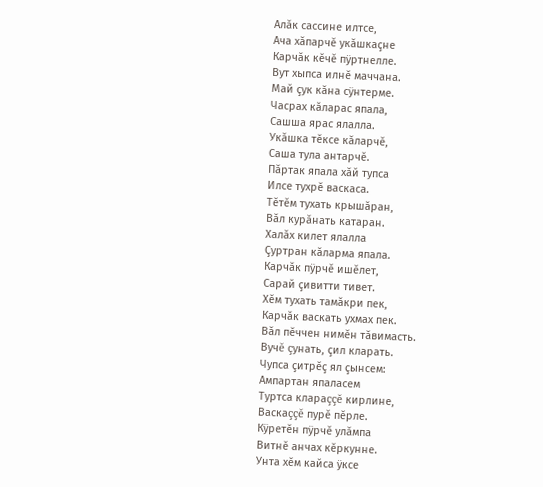Алăк сассине илтсе,
Ача хăпарчĕ укăшкаçне
Карчăк кĕчĕ пÿртнелле.
Вут хыпса илнĕ маччана.
Май çук кăна сÿнтерме.
Часрах кăларас япала,
Сашша ярас ялалла.
Укăшка тĕксе кăларчĕ,
Саша тула антарчĕ.
Пăртак япала хăй тупса
Илсе тухрĕ васкаса.
Тĕтĕм тухать крышăран,
Вăл курăнать катаран.
Халăх килет ялалла
Çуртран кăларма япала.
Карчăк пÿрчĕ ишĕлет,
Сарай çивитти тивет.
Хĕм тухать тамăкри пек,
Карчăк васкать ухмах пек.
Вăл пĕччен нимĕн тăвимасть.
Вучĕ çунать, çил кларать.
Чупса çитрĕç ял çынсем:
Ампартан япаласем
Туртса клараççĕ кирлине,
Васкаççĕ пурĕ пĕрле.
Кÿретĕн пÿрчĕ улăмпа
Витнĕ анчах кĕркунне.
Унта хĕм кайса ÿксе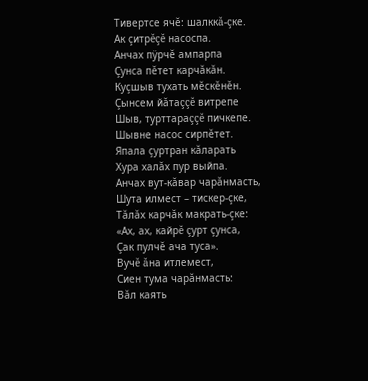Тивертсе ячĕ: шалккă-çке.
Ак çитрĕçĕ насоспа.
Анчах пÿрчĕ ампарпа
Çунса пĕтет карчăкăн.
Куçшыв тухать мĕскĕнĕн.
Çынсем йăтаççĕ витрепе
Шыв, турттараççĕ пичкепе.
Шывне насос сирпĕтет.
Япала çуртран кăларать
Хура халăх пур выйпа.
Анчах вут-кăвар чарăнмасть,
Шута илмест – тискер-çке,
Тăлăх карчăк макрать-çке:
«Ах, ах, кайрĕ çурт çунса,
Çак пулчĕ ача туса».
Вучĕ ăна итлемест,
Сиен тума чарăнмасть:
Вăл каять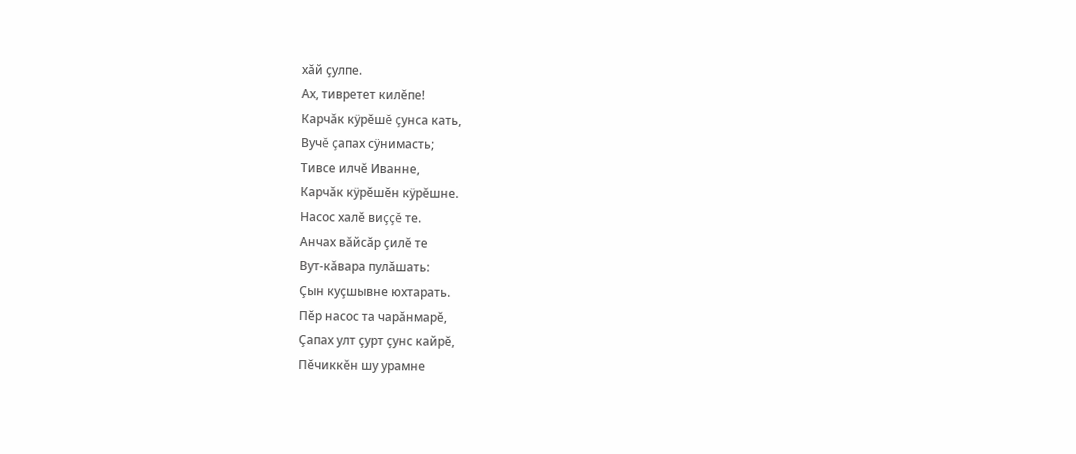хăй çулпе.
Ах, тивретет килĕпе!
Карчăк кÿрĕшĕ çунса кать,
Вучĕ çапах сÿнимасть;
Тивсе илчĕ Иванне,
Карчăк кÿрĕшĕн кÿрĕшне.
Насос халĕ виççĕ те.
Анчах вăйсăр çилĕ те
Вут-кăвара пулăшать:
Çын куçшывне юхтарать.
Пĕр насос та чарăнмарĕ,
Çапах улт çурт çунс кайрĕ,
Пĕчиккĕн шу урамне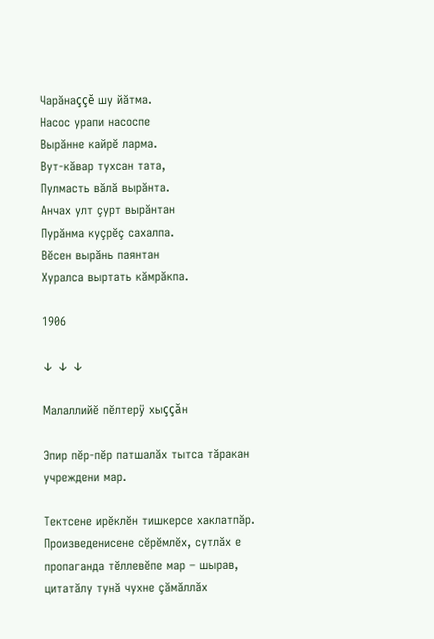Чарăнаççĕ шу йăтма.
Насос урапи насоспе
Вырăнне кайрĕ ларма.
Вут-кăвар тухсан тата,
Пулмасть вăлă вырăнта.
Анчах улт çурт вырăнтан
Пурăнма куçрĕç сахалпа.
Вĕсен вырăнь паянтан
Хуралса выртать кăмрăкпа.

1906

↓ ↓ ↓

Малаллийĕ пĕлтерÿ хыççăн

Эпир пĕр-пĕр патшалăх тытса тăракан учреждени мар.

Тектсене ирĕклĕн тишкерсе хаклатпăр. Произведенисене сĕрĕмлĕх, сутлăх е пропаганда тĕллевĕпе мар – шырав, цитатăлу тунă чухне çăмăллăх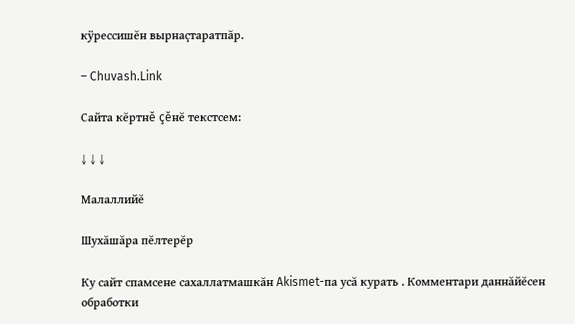кÿрессишĕн вырнаçтаратпăр.

– Chuvash.Link

Сайта кĕртнĕ çĕнĕ текстсем:

↓ ↓ ↓

Малаллийĕ

Шухăшăра пĕлтерĕр

Ку сайт спамсене сахаллатмашкăн Akismet-па усă курать . Комментари даннăйĕсен обработки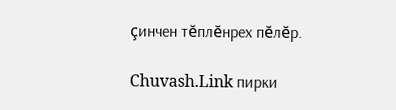çинчен тĕплĕнрех пĕлĕр.

Chuvash.Link пирки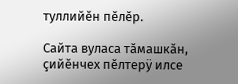туллийĕн пĕлĕр.

Сайта вуласа тăмашкăн, çийĕнчех пĕлтерÿ илсе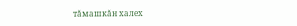тăмашкăн халех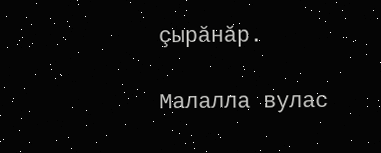çырăнăр.

Малалла вулас